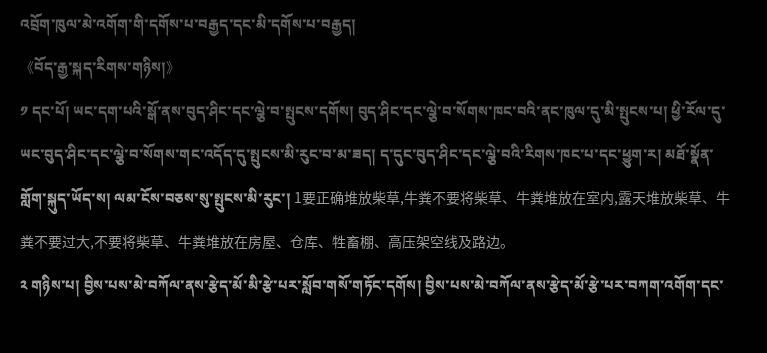འབྲོག་ཁུལ་མེ་འགོག་གི་དགོས་པ་བརྒྱད་དང་མི་དགོས་པ་བརྒྱད།
《བོད་རྒྱ་སྐད་རིགས་གཉིས།》
༡ དང་པོ། ཡང་དག་པའི་སྒོ་ནས་བུད་ཤིང་དང་ལྕེ་བ་སྤུངས་དགོས། བུད་ཤིང་དང་ལྕེ་བ་སོགས་ཁང་བའི་ནང་ཁུལ་དུ་མི་སྤུངས་པ། ཕྱི་རོལ་དུ་ཡང་བུད་ཤིང་དང་ལྕེ་བ་སོགས་གང་འདོད་དུ་སྤུངས་མི་རུང་བ་མ་ཟད། ད་དུང་བུད་ཤིང་དང་ལྕེ་བའི་རིགས་ཁང་པ་དང་ཕྱུག་ར། མཐོ་སྣོན་གློག་སྐུད་ཡོད་ས། ལམ་ངོས་བཅས་སུ་སྤུངས་མི་རུང་། 1要正确堆放柴草,牛粪不要将柴草、牛粪堆放在室内,露天堆放柴草、牛粪不要过大,不要将柴草、牛粪堆放在房屋、仓库、牲畜棚、高压架空线及路边。
༢ གཉིས་པ། བྱིས་པས་མེ་བཀོལ་ནས་རྩེད་མོ་མི་རྩེ་པར་སློབ་གསོ་གཏོང་དགོས། བྱིས་པས་མེ་བཀོལ་ནས་རྩེད་མོ་རྩེ་པར་བཀག་འགོག་དང་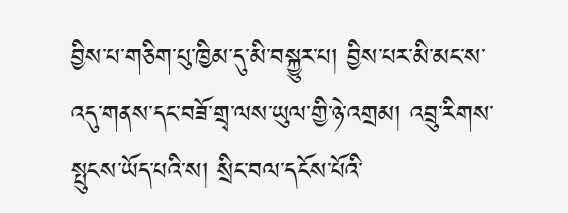བྱིས་པ་གཅིག་པུ་ཁྱིམ་དུ་མི་བསྐྱུར་པ། བྱིས་པར་མི་མང་ས་འདུ་གནས་དང་བཟོ་གྲྭ་ལས་ཡུལ་གྱི་ཉེ་འགྲམ། འབྲུ་རིགས་སྤུངས་ཡོད་པའི་ས། སྲིང་བལ་དངོས་པོའི་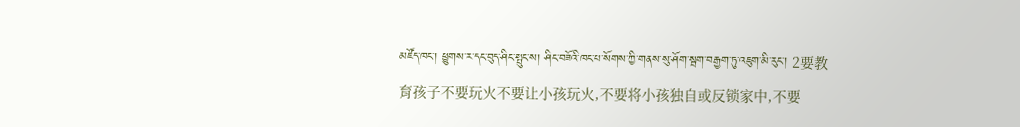མཛོད་ཁང་། ཕྱུགས་ར་དང་བུད་ཤིང་སྤུང་ས། ཤིང་བཟོའི་ཁང་པ་སོགས་ཀྱི་གནས་སུ་ཤོག་སྦག་བརྒྱག་ཏུ་འཇུག་མི་རུང་། 2要教育孩子不要玩火不要让小孩玩火,不要将小孩独自或反锁家中,不要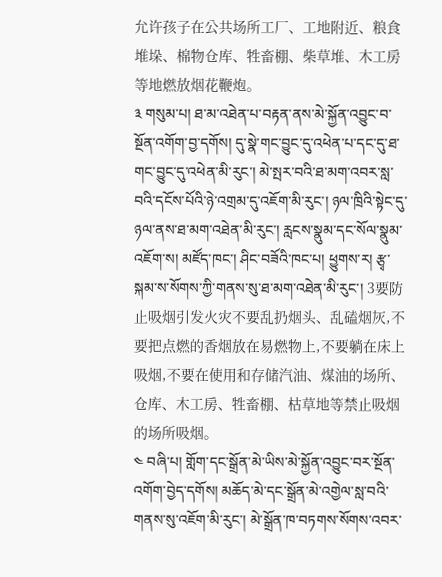允许孩子在公共场所工厂、工地附近、粮食堆垛、棉物仓库、牲畜棚、柴草堆、木工房等地燃放烟花鞭炮。
༣ གསུམ་པ། ཐ་མ་འཐེན་པ་བརྟན་ནས་མེ་སྐྱོན་འབྱུང་བ་སྔོན་འགོག་བྱ་དགོས། དུ་སྣེ་གང་བྱུང་དུ་འཕེན་པ་དང་དུ་ཐ་གང་བྱུང་དུ་འཕེན་མི་རུང་། མེ་སྤར་བའི་ཐ་མག་འབར་སླ་བའི་དངོས་པོའི་ཉེ་འགྲམ་དུ་འཇོག་མི་རུང་། ཉལ་ཁྲིའི་སྟེང་དུ་ཉལ་ནས་ཐ་མག་འཐེན་མི་རུང་། རླངས་སྣུམ་དང་སོལ་སྣུམ་འཇོག་ས། མཛོད་ཁང་། ཤིང་བཟོའི་ཁང་པ། ཕྱུགས་ར། རྩྭ་སྐམ་ས་སོགས་ཀྱི་གནས་སུ་ཐ་མག་འཐེན་མི་རུང་། 3要防止吸烟引发火灾不要乱扔烟头、乱磕烟灰,不要把点燃的香烟放在易燃物上,不要躺在床上吸烟,不要在使用和存储汽油、煤油的场所、仓库、木工房、牲畜棚、枯草地等禁止吸烟的场所吸烟。
༤ བཞི་པ། གློག་དང་སྒྲོན་མེ་ཡིས་མེ་སྐྱོན་འབྱུང་བར་སྔོན་འགོག་བྱེད་དགོས། མཆོད་མེ་དང་སྒྲོན་མེ་འགྱེལ་སླ་བའི་གནས་སུ་འཇོག་མི་རུང་། མེ་སྒྲོན་ཁ་བཏགས་སོགས་འབར་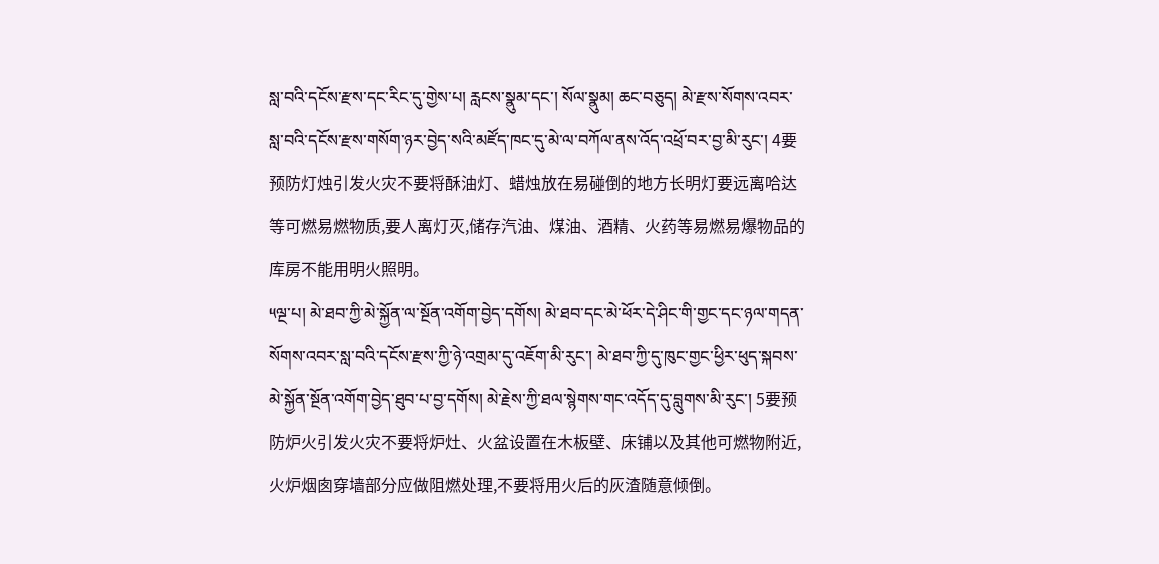སླ་བའི་དངོས་རྫས་དང་རིང་དུ་གྱེས་པ། རླངས་སྣུམ་དང་། སོལ་སྣུམ། ཆང་བཅུད། མེ་རྫས་སོགས་འབར་སླ་བའི་དངོས་རྫས་གསོག་ཉར་བྱེད་སའི་མཛོད་ཁང་དུ་མེ་ལ་བཀོལ་ནས་འོད་འཕྲོ་བར་བྱ་མི་རུང་། 4要预防灯烛引发火灾不要将酥油灯、蜡烛放在易碰倒的地方长明灯要远离哈达等可燃易燃物质,要人离灯灭,储存汽油、煤油、酒精、火药等易燃易爆物品的库房不能用明火照明。
༥ལྔ་པ། མེ་ཐབ་ཀྱི་མེ་སྐྱོན་ལ་སྔོན་འགོག་བྱེད་དགོས། མེ་ཐབ་དང་མེ་ཕོར་དེ་ཤིང་གི་གྱང་དང་ཉལ་གདན་སོགས་འབར་སླ་བའི་དངོས་རྫས་ཀྱི་ཉེ་འགྲམ་དུ་འཇོག་མི་རུང་། མེ་ཐབ་ཀྱི་དུ་ཁུང་གྱང་ཕྱིར་ཕུད་སྐབས་མེ་སྐྱོན་སྔོན་འགོག་བྱེད་ཐུབ་པ་བྱ་དགོས། མེ་རྗེས་ཀྱི་ཐལ་སྙེགས་གང་འདོད་དུ་བླུགས་མི་རུང་། 5要预防炉火引发火灾不要将炉灶、火盆设置在木板壁、床铺以及其他可燃物附近,火炉烟囱穿墙部分应做阻燃处理,不要将用火后的灰渣随意倾倒。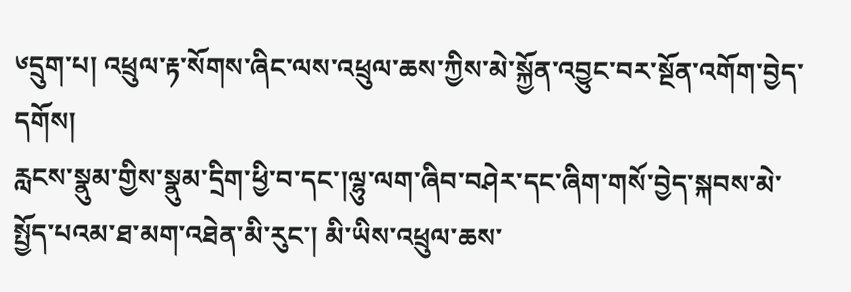༦དྲུག་པ། འཕྲུལ་རྟ་སོགས་ཞིང་ལས་འཕྲུལ་ཆས་ཀྱིས་མེ་སྐྱོན་འབྱུང་བར་སྔོན་འགོག་བྱེད་དགོས།
རླངས་སྣུམ་གྱིས་སྣུམ་དྲིག་ཕྱི་བ་དང་།ལྷུ་ལག་ཞིབ་བཤེར་དང་ཞིག་གསོ་བྱེད་སྐབས་མེ་སྤྱོད་པའམ་ཐ་མག་འཐེན་མི་རུང་། མི་ཡིས་འཕྲུལ་ཆས་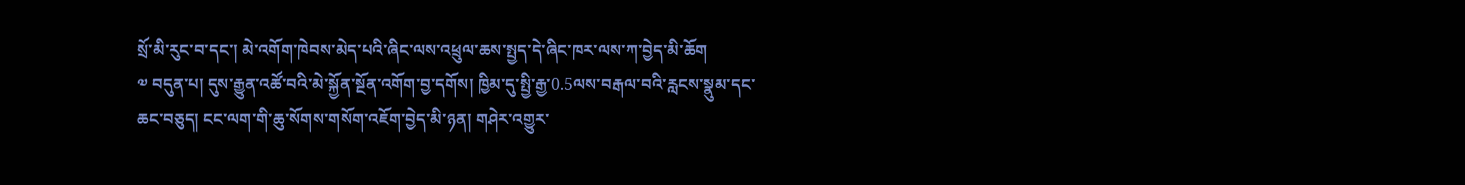སྲོ་མི་རུང་བ་དང་། མེ་འགོག་ཁེབས་མེད་པའི་ཞིང་ལས་འཕྲུལ་ཆས་སྤྱད་དེ་ཞིང་ཁར་ལས་ཀ་བྱེད་མི་ཆོག
༧ བདུན་པ། དུས་རྒྱུན་འཚོ་བའི་མེ་སྐྱོན་སྔོན་འགོག་བྱ་དགོས། ཁྱིམ་དུ་སྤྱི་རྒྱ་0.5ལས་བརྒལ་བའི་རླངས་སྣུམ་དང་ཆང་བཅུད། ངང་ལག་གི་ཆུ་སོགས་གསོག་འཇོག་བྱེད་མི་ཉན། གཤེར་འགྱུར་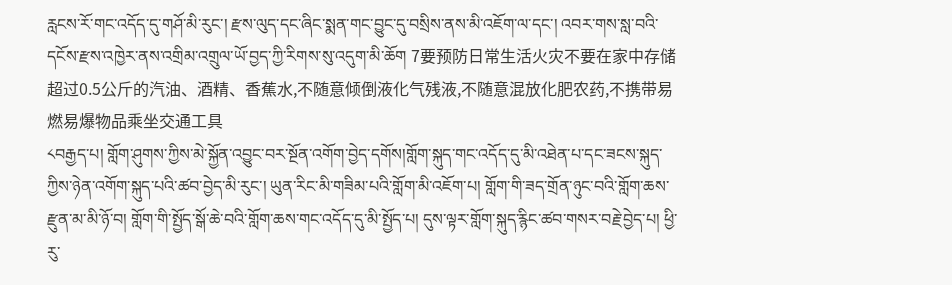རླངས་རོ་གང་འདོད་དུ་གཤོ་མི་རུང་། རྫས་ལུད་དང་ཞིང་སྨན་གང་བྱུང་དུ་བསྲིས་ནས་མི་འཇོག་ལ་དང་། འབར་གས་སླ་བའི་དངོས་རྫས་འཁྱེར་ནས་འགྲིམ་འགྲུལ་ཡོ་བྱད་ཀྱི་རིགས་སུ་འདུག་མི་ཆོག 7要预防日常生活火灾不要在家中存储超过0.5公斤的汽油、酒精、香蕉水,不随意倾倒液化气残液,不随意混放化肥农药,不携带易燃易爆物品乘坐交通工具
༨བརྒྱད་པ། གློག་ཤུགས་ཀྱིས་མེ་སྐྱོན་འབྱུང་བར་སྔོན་འགོག་བྱེད་དགོས།གློག་སྐུད་གང་འདོད་དུ་མི་འཐེན་པ་དང་ཟངས་སྐུད་ཀྱིས་ཉེན་འགོག་སྐུད་པའི་ཚབ་བྱེད་མི་རུང་། ཡུན་རིང་མི་གཟིམ་པའི་གློག་མི་འཇོག་པ། གློག་གི་ཟད་གྲོན་ཉུང་བའི་གློག་ཆས་རྫུན་མ་མི་ཉོ་བ། གློག་གི་སྤྱོད་སྒོ་ཆེ་བའི་གློག་ཆས་གང་འདོད་དུ་མི་སྤྱོད་པ། དུས་ལྟར་གློག་སྐུད་རྙིང་ཚབ་གསར་བརྗེ་བྱེད་པ། ཕྱི་རུ་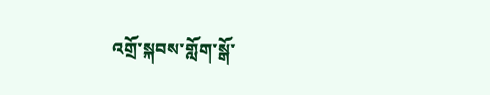འགྲོ་སྐབས་གློག་སྒོ་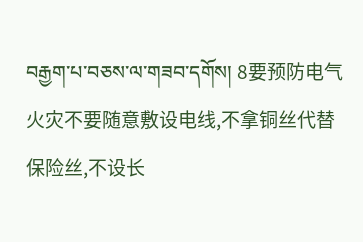བརྒྱག་པ་བཅས་ལ་གཟབ་དགོས། 8要预防电气火灾不要随意敷设电线,不拿铜丝代替保险丝,不设长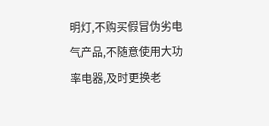明灯,不购买假冒伪劣电气产品,不随意使用大功率电器,及时更换老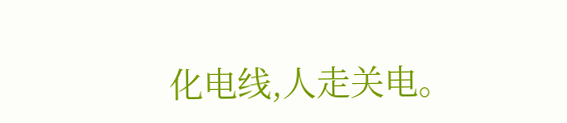化电线,人走关电。